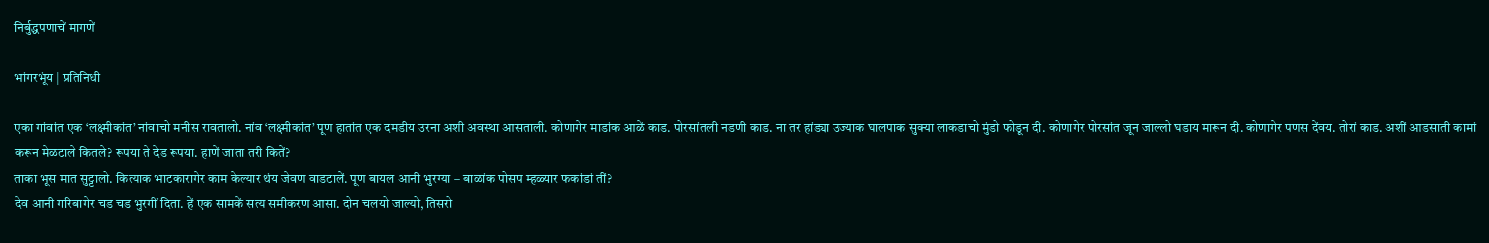निर्बुद्धपणाचें मागणें

भांगरभूंय | प्रतिनिधी

एका गांवांत एक ‘लक्ष्मीकांत’ नांवाचो मनीस रावतालो. नांव ‘लक्ष्मीकांत’ पूण हातांत एक दमडीय उरना अशी अवस्था आसताली. कोणागेर माडांक आळें काड. पोरसांतली नडणी काड. ना तर हांड्या उज्याक घालपाक सुक्या लाकडाचो मुंडो फोडून दी. कोणागेर पोरसांत जून जाल्लो घडाय मारून दी. कोणागेर पणस देंवय. तोरां काड. अशीं आडसाती कामां करून मेळटाले कितले? रूपया ते देड रूपया. हाणें जाता तरी कितें?
ताका भूस मात सुट्टालो. कित्याक भाटकारागेर काम केल्यार थंय जेवण वाडटालें. पूण बायल आनी भुरग्या – बाळांक पोसप म्हळ्यार फकांडां तीं?
देव आनी गरिबागेर चड चड भुरगीं दिता. हें एक सामकें सत्य समीकरण आसा. दोन चलयो जाल्यो, तिसरो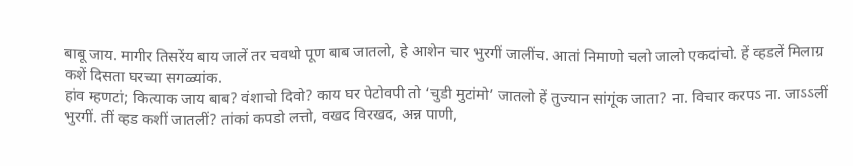बाबू जाय. मागीर तिसरेंय बाय जालें तर चवथो पूण बाब जातलो, हे आशेन चार भुरगीं जालींच. आतां निमाणो चलो जालो एकदांचो. हें व्हडलें मिलाग्र कशें दिसता घरच्या सगळ्यांक.
हांव म्हणटां; कित्याक जाय बाब? वंशाचो दिवो? काय घर पेटोवपी तो ‘चुडी मुटांमो’ जातलो हें तुज्यान सांगूंक जाता? ना. विचार करपऽ ना. जाऽऽलीं भुरगीं. तीं व्हड कशीं जातलीं? तांकां कपडो लत्तो, वखद विरखद, अन्न पाणी,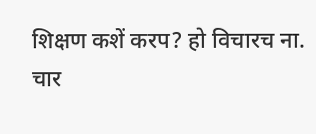शिक्षण कशें करप? हो विचारच ना.
चार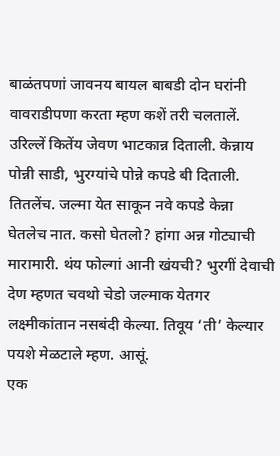बाळंतपणां जावनय बायल बाबडी दोन घरांनी वावराडीपणा करता म्हण कशें तरी चलतालें. उरिल्लें कितेंय जेवण भाटकान्न दिताली. केन्नाय पोन्नी साडी, भुरग्यांचे पोन्ने कपडे बी दिताली. तितलेंच. जल्मा येत साकून नवे कपडे केन्ना घेतलेच नात. कसो घेतलो? हांगा अन्न गोट्याची मारामारी. थंय फोल्गां आनी खंयची? भुरगीं देवाची देण म्हणत चवथो चेडो जल्माक येतगर लक्ष्मीकांतान नसबंदी केल्या. तिवूय ‘ती’ केल्यार पयशे मेळटाले म्हण. आसूं.
एक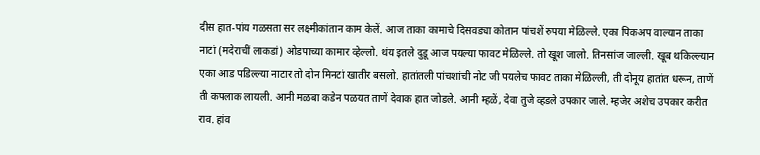दीस हात-पांय गळसता सर लक्ष्मीकांतान काम केलें. आज ताका कामाचे दिसवड्या कोतान पांचशें रुपया मेळिल्ले. एका पिकअप वाल्यान ताका नाटां (मदेराचीं लाकडां) ओडपाच्या कामार व्हेल्लो. थंय इतले दुडू आज पयल्या फावट मेळिल्ले. तो खूश जालो. तिनसांज जाल्ली. खूब थकिल्ल्यान एका आड पडिल्ल्या नाटार तो दोन मिनटां खातीर बसलो. हातांतली पांचशांची नोट जी पयलेच फावट ताका मेळिल्ली, ती दोनूय हातांत धरून, ताणें ती कपलाक लायली. आनी मळबा कडेन पळयत ताणें देवाक हात जोडले. आनी म्हळें, देवा तुजे व्हडले उपकार जाले. म्हजेर अशेच उपकार करीत राव. हांव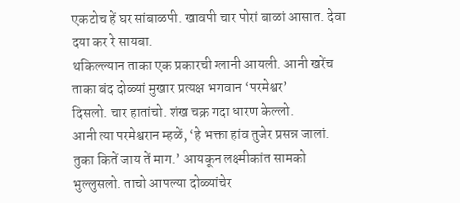एकटोच हें घर सांबाळपी. खावपी चार पोरां बाळां आसात. देवा दया कर रे सायबा.
थकिल्ल्यान ताका एक प्रकारची ग्लानी आयली. आनी खरेंच ताका बंद दोळ्यां मुखार प्रत्यक्ष भगवान ‘परमेश्वर’
दिसलो. चार हातांचो. शंख चक्र गदा धारण केल्लो.
आनी त्या परमेश्वरान म्हळें, ‘हे भक्ता हांव तुजेर प्रसन्न जालां. तुका कितें जाय तें माग.’ आयकून लक्ष्मीकांत सामको भुल्लुसलो. ताचो आपल्या दोळ्यांचेर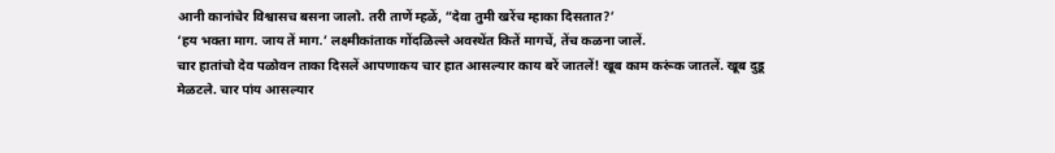आनी कानांचेर विश्वासच बसना जालो. तरी ताणें म्हळें, “देवा तुमी खरेंच म्हाका दिसतात?’
‘हय भक्ता माग. जाय तें माग.’ लक्ष्मीकांताक गोंदळिल्ले अवस्थेंत कितें मागचें, तेंच कळना जालें.
चार हातांचो देव पळोवन ताका दिसलें आपणाकय चार हात आसल्यार काय बरें जातलें! खूब काम करूंक जातलें. खूब दुडू मेळटले. चार पांय आसल्यार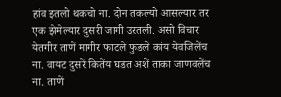हांव इतलो थकचो ना. दोन तकल्यो आसल्यार तर एक झेमेल्यार दुसरी जागी उरतली. असो विचार येतगीर ताणें मागीर फाटले फुडले कांय येवजिलेंच ना. वायट दुसरें कितेंय घडत अशें ताका जाणवलेंच ना. ताणें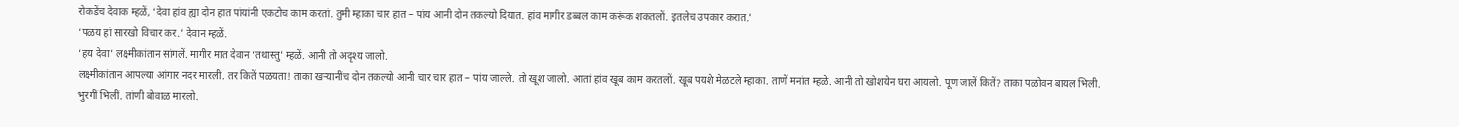रोकडेंच देवाक म्हळें, ‘देवा हांव ह्या दोन हात पांयांनी एकटोच काम करतां. तुमी म्हाका चार हात – पांय आनी दोन तकल्यो दियात. हांव मागीर डब्बल काम करूंक शकतलों. इतलेच उपकार करात.’
‘पळय हां सारखो विचार कर.’ देवान म्हळें.
‘हय देवा’ लक्ष्मीकांतान सांगलें. मागीर मात देवान ‘तथास्तु’ म्हळें. आनी तो अदृश्य जालो.
लक्ष्मीकांतान आपल्या आंगार नदर मारली. तर कितें पळयता! ताका खऱ्यानींच दोन तकल्यो आनी चार चार हात – पांय जाल्ले. तो खूश जालो. आतां हांव खूब काम करतलों. खूब पयशे मेळटले म्हाका. ताणें मनांत म्हळे. आनी तो खोशयेन घरा आयलो. पूण जालें कितें? ताका पळोवन बायल भिली. भुरगीं भिलीं. तांणी बोवाळ मारलो.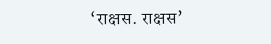‘राक्षस. राक्षस’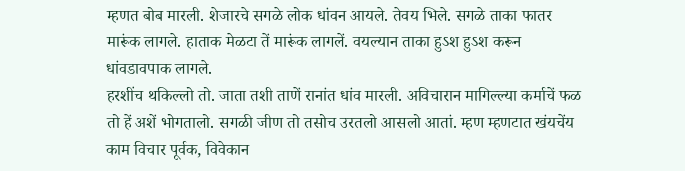म्हणत बोब मारली. शेजारचे सगळे लोक धांवन आयले. तेवय भिले. सगळे ताका फातर मारूंक लागले. हाताक मेळटा तें मारूंक लागलें. वयल्यान ताका हुऽश हुऽश करून धांवडावपाक लागले.
हरशींच थकिल्लो तो. जाता तशी ताणें रानांत धांव मारली. अविचारान मागिल्ल्या कर्माचें फळ तो हें अशें भोगतालो. सगळी जीण तो तसोच उरतलो आसलो आतां. म्हण म्हणटात खंयचेंय काम विचार पूर्वक, विवेकान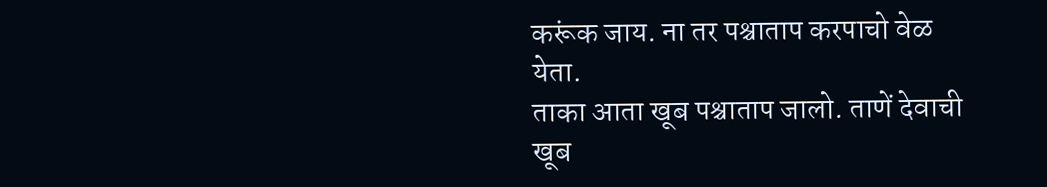करूंक जाय. ना तर पश्चाताप करपाचो वेळ येता.
ताका आता खूब पश्चाताप जालो. ताणें देवाची खूब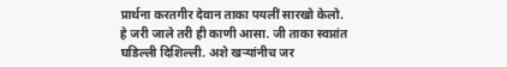प्रार्थना करतगीर देवान ताका पयलीं सारखो केलो. हे जरी जाले तरी ही काणी आसा. जी ताका स्वप्नांत घडिल्ली दिशिल्ली. अशे खऱ्यांनीच जर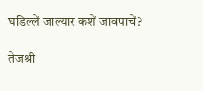घडिल्लें जाल्यार कशें जावपाचें?

तेजश्री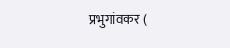प्रभुगांवकर (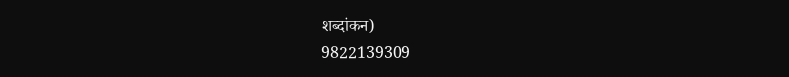शब्दांकन)
9822139309